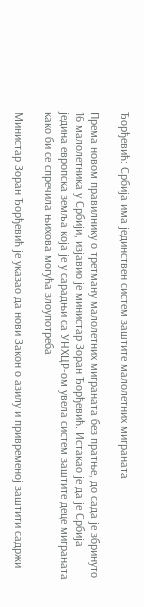Ђорђевић: Србија има јединствен систем заштите малолетних миграната

Према новом правилнику о третману малолетних миграната без пратње, до сада је збринуто 16 малолетника у Србији, изјавио је министар Зоран Ђорђевић. Истакао је да је Србија једина европска земља која је у сарадњи са УНХЦР-ом увела систем заштите деце миграната како би се спречила њихова могућа злоупотреба

Министар Зоран Ђорђевић је указао да нови Закон о азилу и привременој заштити садржи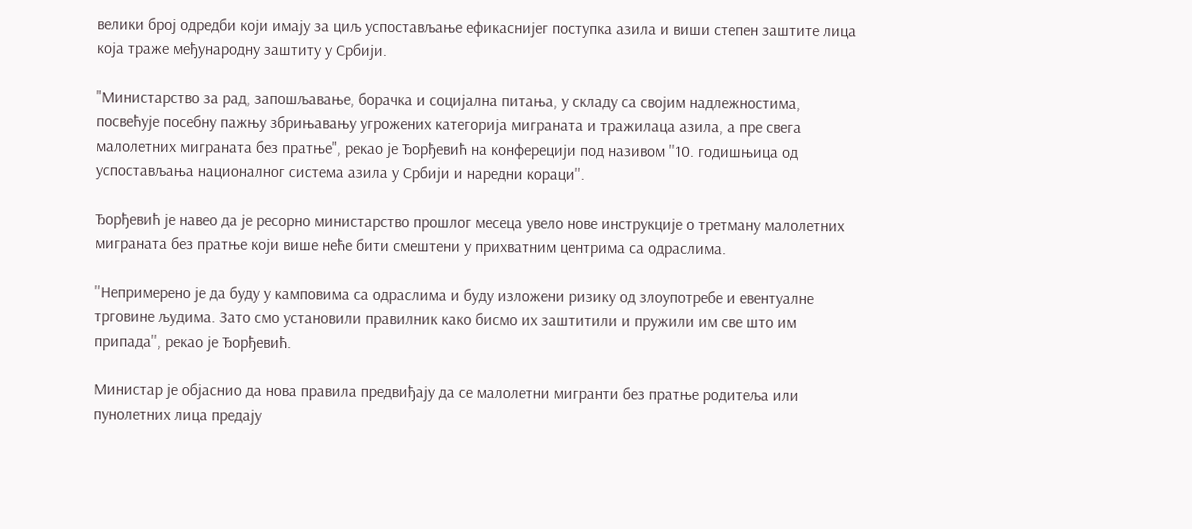велики број одредби који имају за циљ успостављање ефикаснијег поступка азила и виши степен заштите лица која траже међународну заштиту у Србији.

"Министарство за рад, запошљавање, борачка и социјална питања, у складу са својим надлежностима, посвећује посебну пажњу збрињавању угрожених категорија миграната и тражилаца азила, а пре свега малолетних миграната без пратње", рекао је Ђорђевић на конферецији под називом ''10. годишњица од успостављања националног система азила у Србији и наредни кораци''.

Ђорђевић је навео да је ресорно министарство прошлог месеца увело нове инструкције о третману малолетних миграната без пратње који више неће бити смештени у прихватним центрима са одраслима.

''Непримерено је да буду у камповима са одраслима и буду изложени ризику од злоупотребе и евентуалне трговине људима. Зато смо установили правилник како бисмо их заштитили и пружили им све што им припада'', рекао је Ђорђевић.

Министар је објаснио да нова правила предвиђају да се малолетни мигранти без пратње родитеља или пунолетних лица предају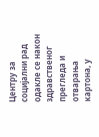Центру за социјални рад одакле се након здравственог прегледа и отварања картона, у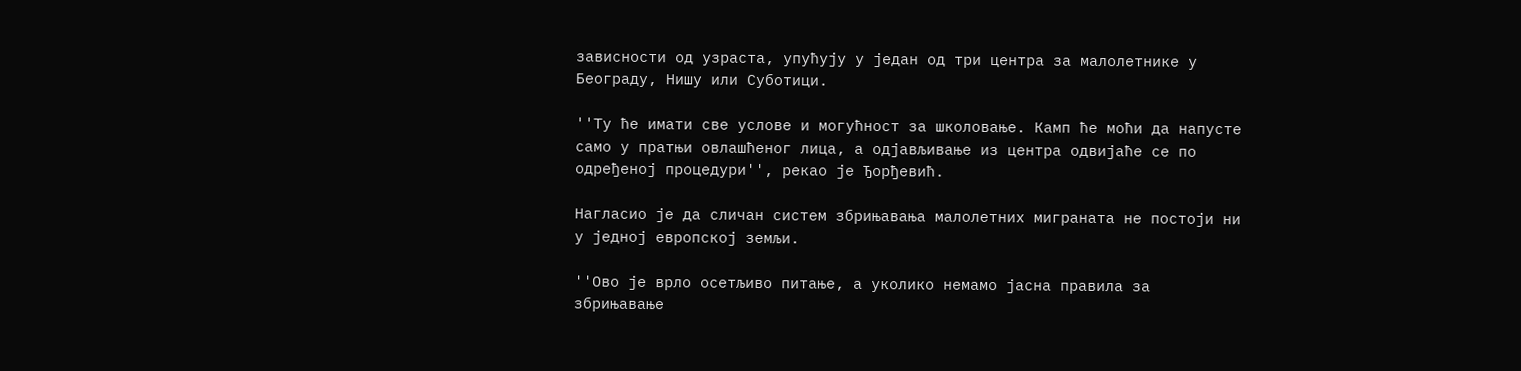зависности од узраста, упућују у један од три центра за малолетнике у Београду, Нишу или Суботици.

''Ту ће имати све услове и могућност за школовање. Камп ће моћи да напусте само у пратњи овлашћеног лица, а одјављивање из центра одвијаће се по одређеној процедури'', рекао је Ђорђевић.

Нагласио је да сличан систем збрињавања малолетних миграната не постоји ни у једној европској земљи.

''Ово је врло осетљиво питање, а уколико немамо јасна правила за збрињавање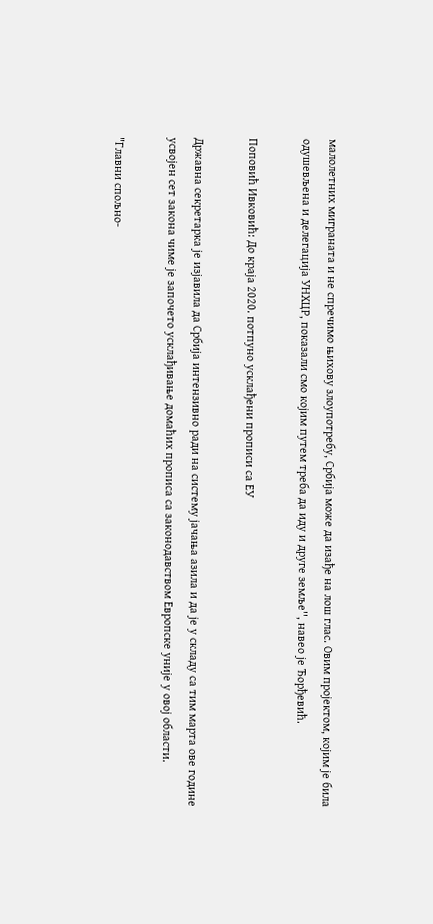малолетних миграната и не спречимо њихову злоупотребу, Србија може да изађе на лош глас. Овим пројектом, којим је била одушевљена и делегација УНХЦР, показали смо којим путем треба да иду и друге земље'', навео је Ђорђевић.

Поповић Ивковић: До краја 2020. потпуно усклађени прописи са ЕУ

Државна секретарка је изјавила да Србија интензивно ради на систему јачања азила и да је у складу са тим марта ове године усвојен сет закона чиме је започето усклађивање домаћих прописа са законодавством Европске уније у овој области.

"Главни спољно-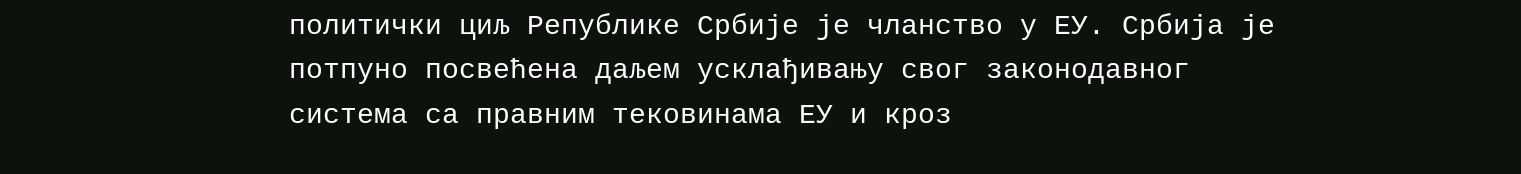политички циљ Републике Србије је чланство у ЕУ. Србија је потпуно посвећена даљем усклађивању свог законодавног система са правним тековинама ЕУ и кроз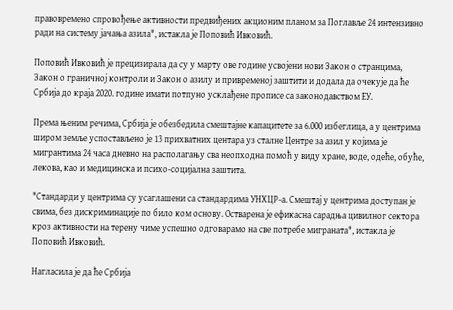правовремено спровођење активности предвиђених акционим планом за Поглавље 24 интензивно ради на систему јачања азила", истакла је Поповић Ивковић.

Поповић Ивковић је прецизирала да су у марту ове године усвојени нови Закон о странцима, Закон о граничној контроли и Закон о азилу и привременој заштити и додала да очекује да ће Србија до краја 2020. године имати потпуно усклађене прописе са законодавством ЕУ.

Према њеним речима, Србија је обезбедила смештајне капацитете за 6.000 избеглица, а у центрима широм земље успостављено је 13 прихватних центара уз сталне Центре за азил у којима је мигрантима 24 часа дневно на располагању сва неопходна помоћ у виду хране, воде, одеће, обуће, лекова, као и медицинска и психо-социјална заштита.

"Стандарди у центрима су усаглашени са стандардима УНХЦР-а. Смештај у центрима доступан је свима, без дискриминације по било ком основу. Остварена је ефикасна сарадња цивилног сектора кроз активности на терену чиме успешно одговарамо на све потребе миграната", истакла је Поповић Ивковић.

Нагласила је да ће Србија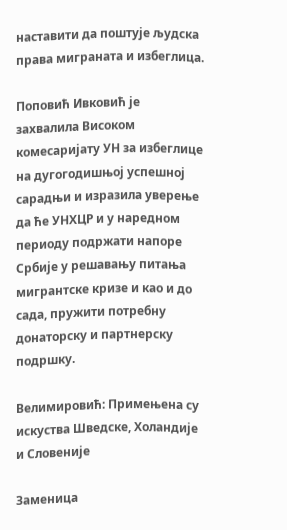наставити да поштује људска права миграната и избеглица.

Поповић Ивковић је захвалила Високом комесаријату УН за избеглице на дугогодишњој успешној сарадњи и изразила уверење да ће УНХЦР и у наредном периоду подржати напоре Србије у решавању питања мигрантске кризе и као и до сада, пружити потребну донаторску и партнерску подршку.

Велимировић: Примењена су искуства Шведске, Холандије и Словеније

Заменица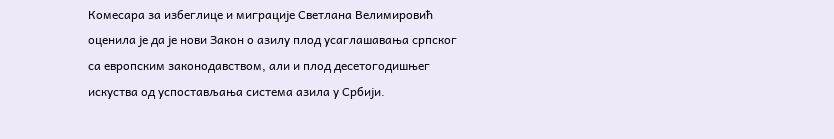Комесара за избеглице и миграције Светлана Велимировић оценила је да је нови Закон о азилу плод усаглашавања српског са европским законодавством, али и плод десетогодишњег искуства од успостављања система азила у Србији.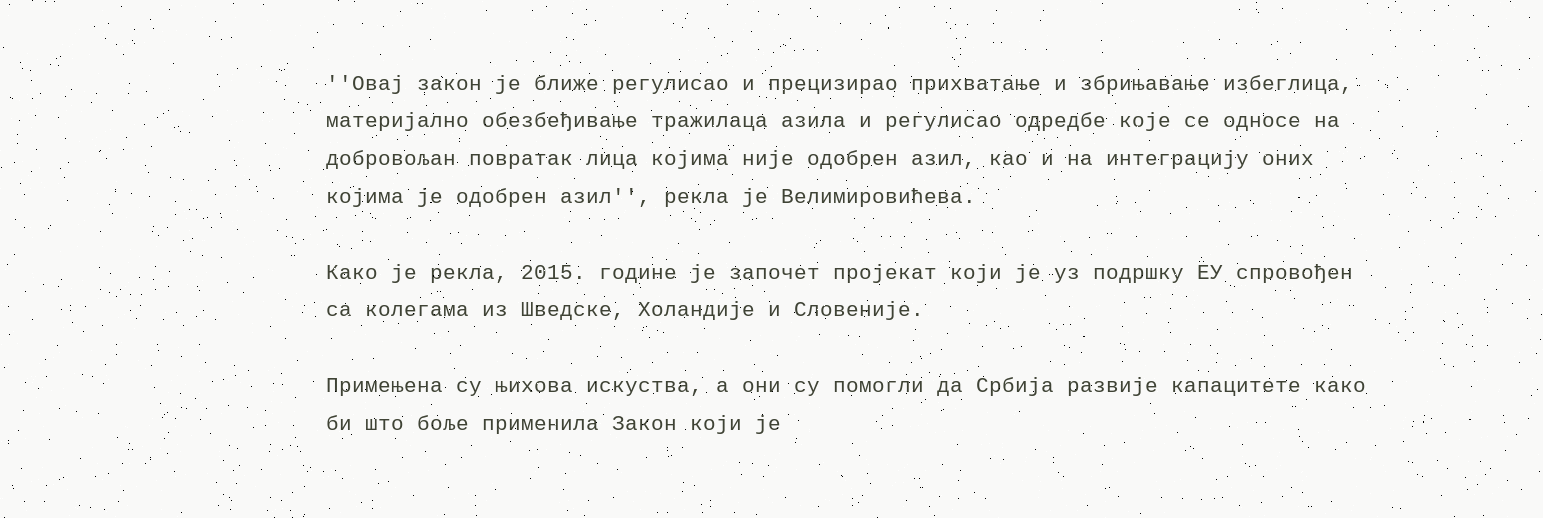''Овај закон је ближе регулисао и прецизирао прихватање и збрињавање избеглица, материјално обезбеђивање тражилаца азила и регулисао одредбе које се односе на добровољан повратак лица којима није одобрен азил, као и на интеграцију оних којима је одобрен азил'', рекла је Велимировићева.

Како је рекла, 2015. године је започет пројекат који је уз подршку ЕУ спровођен са колегама из Шведске, Холандије и Словеније.

Примењена су њихова искуства, а они су помогли да Србија развије капацитете како би што боље применила Закон који је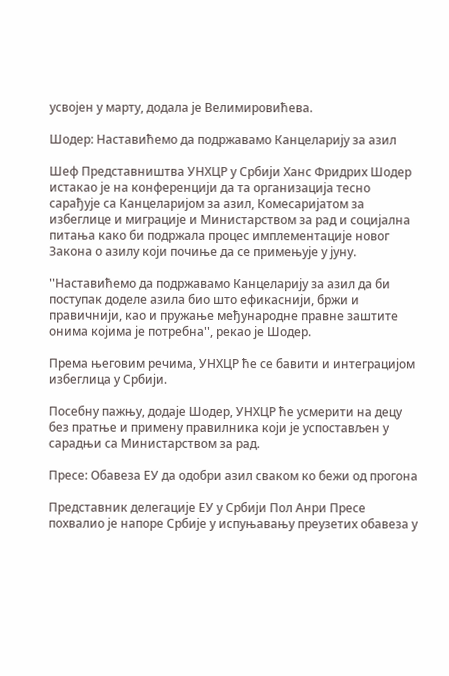усвојен у марту, додала је Велимировићева.

Шодер: Наставићемо да подржавамо Канцеларију за азил

Шеф Представништва УНХЦР у Србији Ханс Фридрих Шодер истакао је на конференцији да та организација тесно сарађује са Канцеларијом за азил, Комесаријатом за избеглице и миграције и Министарством за рад и социјална питања како би подржала процес имплементације новог Закона о азилу који почиње да се примењује у јуну.

''Наставићемо да подржавамо Канцеларију за азил да би поступак доделе азила био што ефикаснији, бржи и правичнији, као и пружање међународне правне заштите онима којима је потребна'', рекао је Шодер.

Према његовим речима, УНХЦР ће се бавити и интеграцијом избеглица у Србији.

Посебну пажњу, додаје Шодер, УНХЦР ће усмерити на децу без пратње и примену правилника који је успостављен у сарадњи са Министарством за рад.

Пресе: Обавеза ЕУ да одобри азил сваком ко бежи од прогона

Представник делегације ЕУ у Србији Пол Анри Пресе похвалио је напоре Србије у испуњавању преузетих обавеза у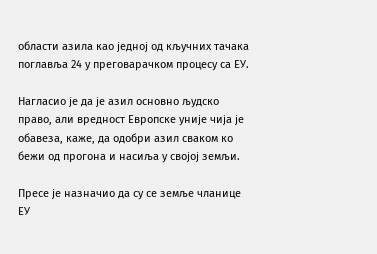области азила као једној од кључних тачака поглавља 24 у преговарачком процесу са ЕУ.

Нагласио је да је азил основно људско право, али вредност Европске уније чија је обавеза, каже, да одобри азил сваком ко бежи од прогона и насиља у својој земљи.

Пресе је назначио да су се земље чланице ЕУ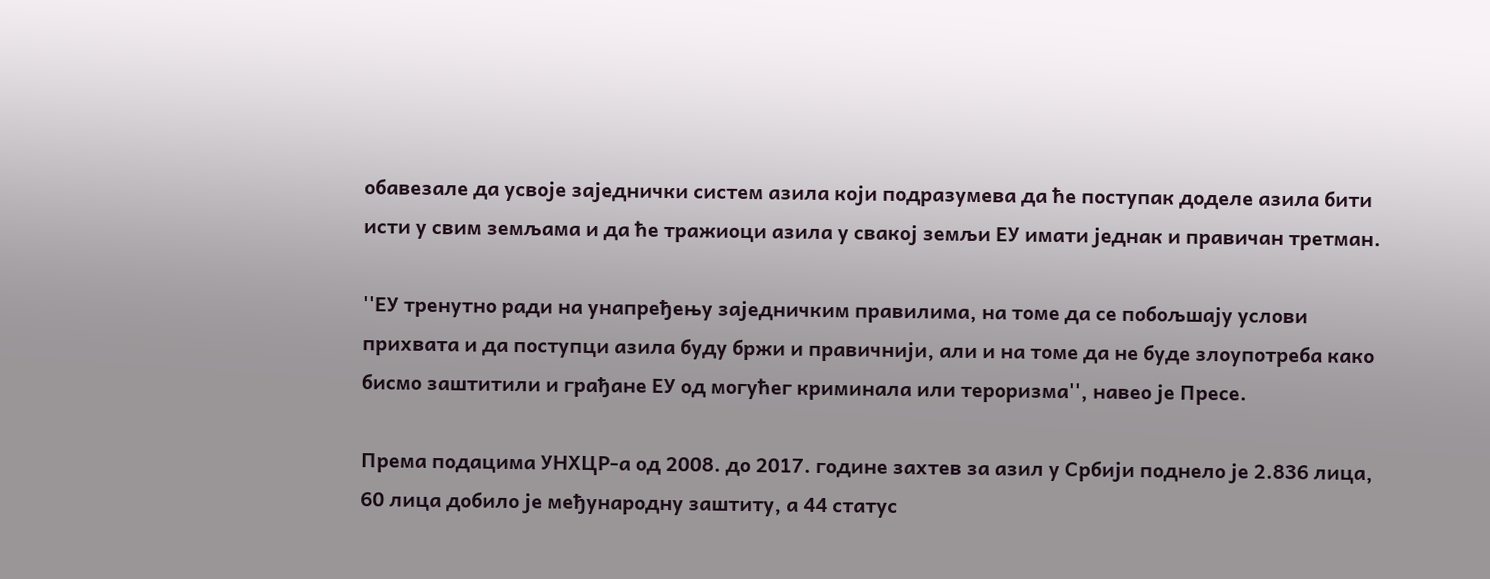обавезале да усвоје заједнички систем азила који подразумева да ће поступак доделе азила бити исти у свим земљама и да ће тражиоци азила у свакој земљи ЕУ имати једнак и правичан третман.

''ЕУ тренутно ради на унапређењу заједничким правилима, на томе да се побољшају услови прихвата и да поступци азила буду бржи и правичнији, али и на томе да не буде злоупотреба како бисмо заштитили и грађане ЕУ од могућег криминала или тероризма'', навео је Пресе.

Према подацима УНХЦР-а од 2008. до 2017. године захтев за азил у Србији поднело је 2.836 лица, 60 лица добило је међународну заштиту, а 44 статус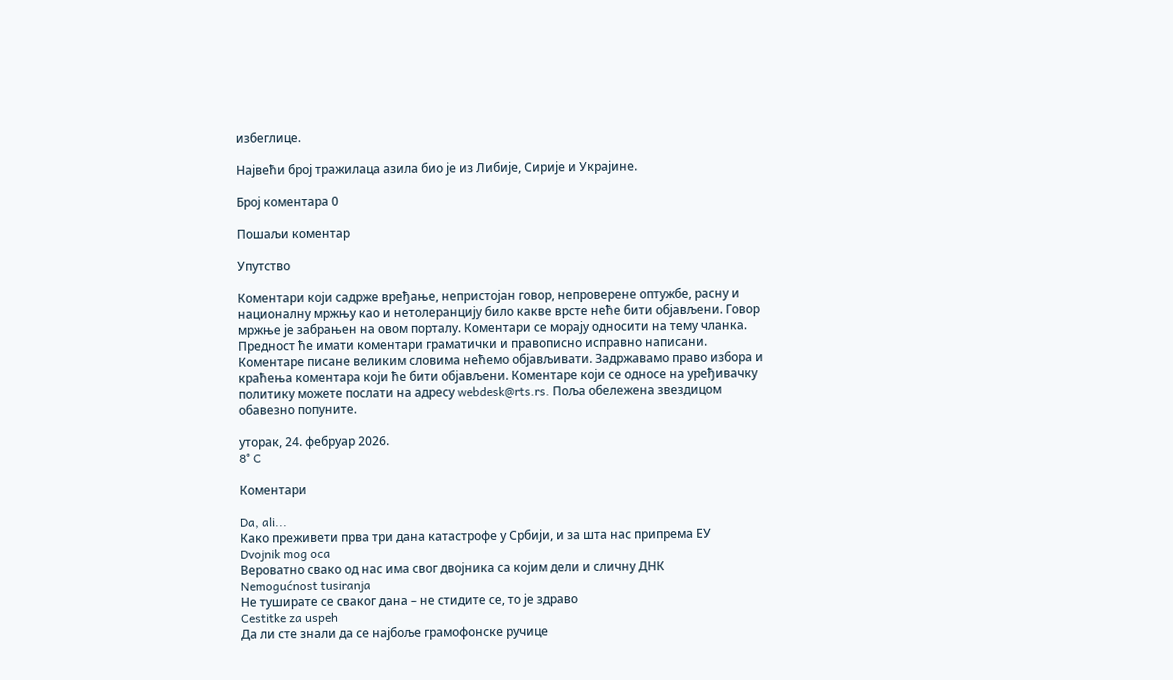избеглице.

Највећи број тражилаца азила био је из Либије, Сирије и Украјине.

Број коментара 0

Пошаљи коментар

Упутство

Коментари који садрже вређање, непристојан говор, непроверене оптужбе, расну и националну мржњу као и нетолеранцију било какве врсте неће бити објављени. Говор мржње је забрањен на овом порталу. Коментари се морају односити на тему чланка. Предност ће имати коментари граматички и правописно исправно написани. Коментаре писане великим словима нећемо објављивати. Задржавамо право избора и краћења коментара који ће бити објављени. Коментаре који се односе на уређивачку политику можете послати на адресу webdesk@rts.rs. Поља обележена звездицом обавезно попуните.

уторак, 24. фебруар 2026.
8° C

Коментари

Da, ali...
Како преживети прва три дана катастрофе у Србији, и за шта нас припрема ЕУ
Dvojnik mog oca
Вероватно свако од нас има свог двојника са којим дели и сличну ДНК
Nemogućnost tusiranja
Не туширате се сваког дана – не стидите се, то је здраво
Cestitke za uspeh
Да ли сте знали да се најбоље грамофонске ручице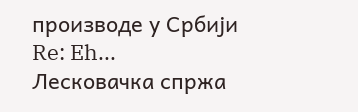производе у Србији
Re: Eh...
Лесковачка спржа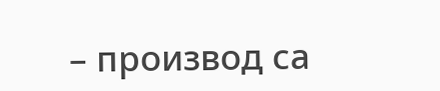– производ са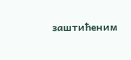заштићеним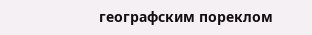географским пореклом